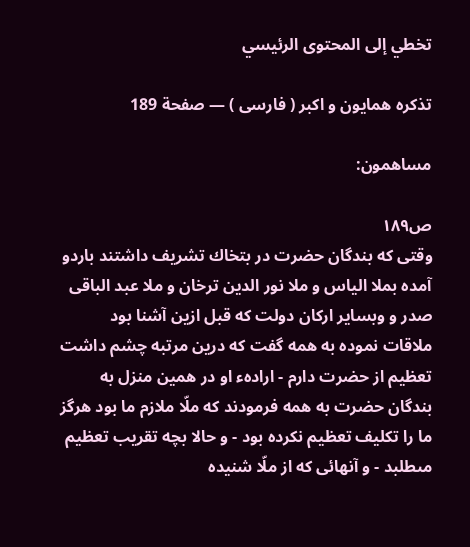تخطي إلى المحتوى الرئيسي

تذكره همايون و اكبر ( فارسى ) — صفحة 189

مساهمون:

ص١٨٩
وقتى كه بندگان حضرت در بتخاك تشريف داشتند باردو آمده بملا الياس و ملا نور الدين ترخان و ملا عبد الباقى صدر و وبساير اركان دولت كه قبل ازين آشنا بود ملاقات نموده به همه گفت كه درين مرتبه چشم داشت تعظيم از حضرت دارم - ارادهء او در همين منزل به بندگان حضرت به همه فرمودند كه ملّا ملازم ما بود هرگز ما را تكليف تعظيم نكرده بود - و حالا بچه تقريب تعظيم مىطلبد - و آنهائى كه از ملّا شنيده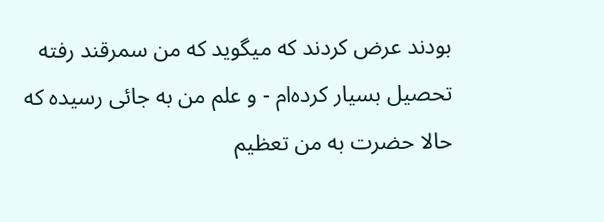بودند عرض كردند كه ميگويد كه من سمرقند رفته تحصيل بسيار كرده‌ام - و علم من به جائى رسيده كه حالا حضرت به من تعظيم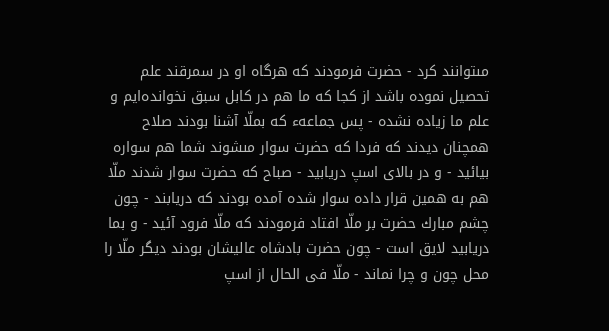مىتوانند كرد - حضرت فرمودند كه هرگاه او در سمرقند علم تحصيل نموده باشد از كجا كه ما هم در كابل سبق نخوانده‌ايم و علم ما زياده نشده - پس جماعهء كه بملّا آشنا بودند صلاح همچنان ديدند كه فردا كه حضرت سوار مىشوند شما هم سواره بيائيد - و در بالاى اسپ دريابيد - صباح كه حضرت سوار شدند ملّا هم به همين قرار داده سوار شده آمده بودند كه دريابند - چون چشم مبارك حضرت بر ملّا افتاد فرمودند كه ملّا فرود آئيد - و بما دريابيد لايق است - چون حضرت بادشاه عاليشان بودند ديگر ملّا را محل چون و چرا نماند - ملّا فى الحال از اسپ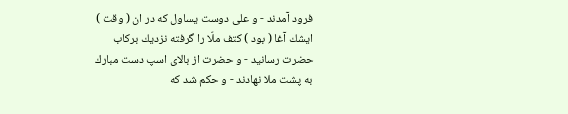فرود آمدند - و على دوست يساول كه در ان ( وقت ) ايشك آغا ( بود ) كتف ملّا را گرفته نزديك بركاب حضرت رسانيد - و حضرت از بالاى اسپ دست مبارك به پشت ملا نهادند - و حكم شد كه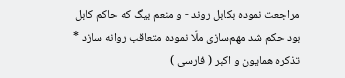مراجعت نموده بكابل روند - و منعم بيگ كه حاكم كابل بود حكم شد مهم‌سازى ملّا نموده متعاقب روانه سازد *
تذكره همايون و اكبر ( فارسى )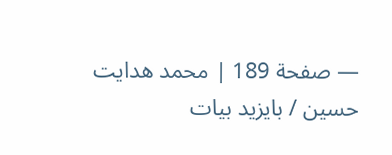— صفحة 189 | محمد هدايت حسين / بايزيد بيات